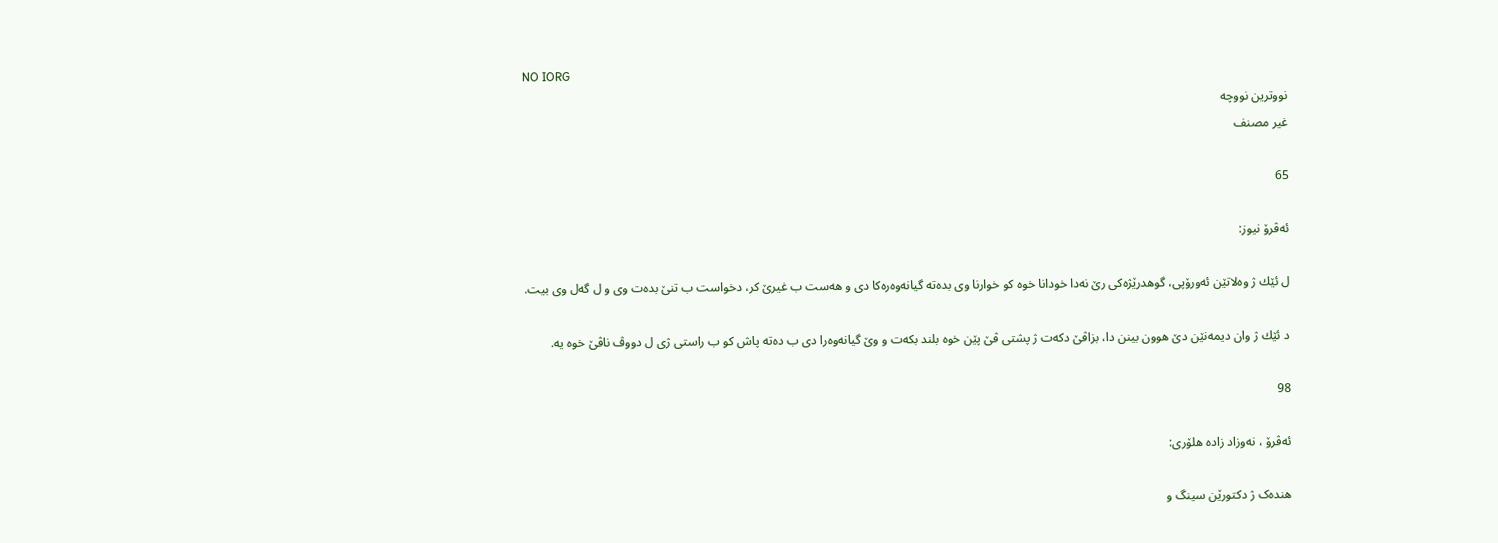NO IORG
نووترين نووچه
غير مصنف

65

ئه‌ڤرۆ نيوز:

ل ئێك ژ وه‌لاتێن ئه‌ورۆپى، گوهدرێژه‌كى رێ نه‌دا خودانا خوه‌ كو خوارنا وى بده‌ته‌ گيانه‌وه‌ره‌كا دى و هه‌ست ب غيرێ كر، دخواست ب تنێ بده‌ت وى و ل گه‌ل وى بيت.

د ئێك ژ وان ديمه‌نێن دێ هوون بينن دا، بزاڤێ دكه‌ت ژ پشتى ڤێ پێن خوه‌ بلند بكه‌ت و وێ گيانه‌وه‌را دى ب ده‌ته‌ پاش كو ب راستى ژى ل دووڤ ناڤێ خوه‌ يه‌.

98

ئەڤرۆ ، نەوزاد زادە ھلۆری:

ھندەک ژ دکتورێن سینگ و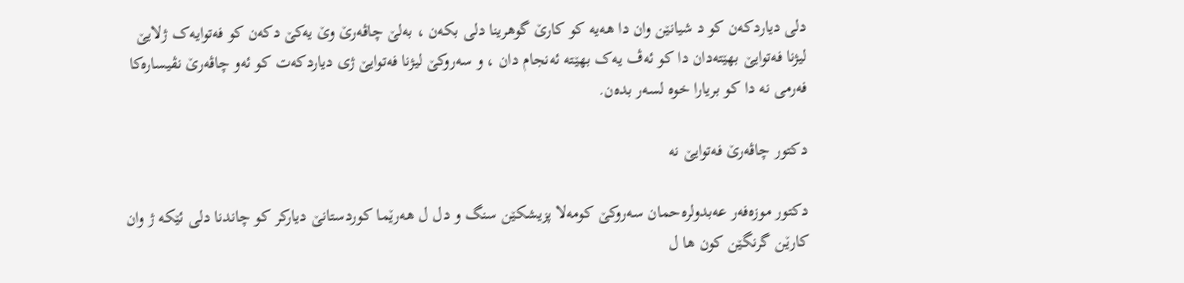دلی دیاردکەن کو د شیانێن وان دا ھەیە کو کارێ گوھرینا دلی بکەن ، بەلێ چاڤەرێ وێ یەکێ دکەن کو فەتوایەک ژلایێ لیژنا فەتوایێ بھێتەدان دا کو ئەڤ یەک بھێتە ئەنجام دان ، و سەروکێ لیژنا فەتوایێ ژی دیاردکەت کو ئەو چاڤەرێ نڤیسارەکا فەرمی نە دا کو بریارا خوە لسەر بدەن.

دکتور چاڤەرێ فەتوایێ نە

دکتور موزەفەر عەبدولرەحمان سەروکێ کومەلا پزیشکێن سنگ و دل ل ھەرێما کوردستانێ دیارکر کو چاندنا دلی ئێکە ژ وان کارێن گرنگێن کون ھا ل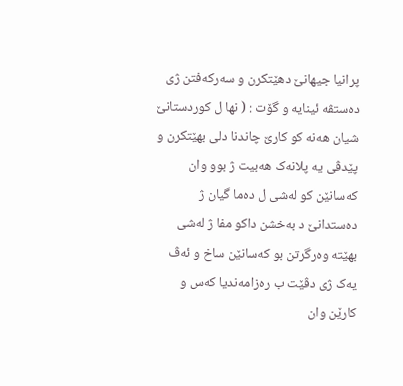پرانیا جیھانێ دھێتکرن و سەرکەفتن ژی دەستڤە ئینایە و گۆت : ( نھا ل کوردستانێ شیان ھەنە کو کارێ چاندنا دلی بھێتکرن و پێدڤی یە پلانەک ھەبیت ژ بوو وان کەسانێن کو لەشی ل دەما گیان ژ دەستدانێ د بەخشن داکو مفا ژ لەشی بھێتە وەرگرتن بو کەسانێن ساخ و ئەڤ یەک ژی دڤێت ب رەزامەندیا کەس و کارێن وان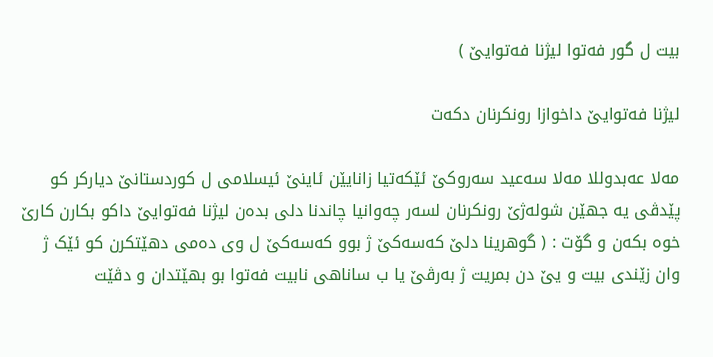بیت ل گور فەتوا لیژنا فەتوایێ )

لیژنا فەتوایێ داخوازا رونکرنان دکەت

مەلا عەبدوللا مەلا سەعید سەروکێ ئێکەتیا زانایێن ئاینێ ئیسلامی ل کوردستانێ دیارکر کو پێدڤی یە جھێن شولەژێ رونکرنان لسەر چەوانیا چاندنا دلی بدەن لیژنا فەتوایێ داکو بکارن کارێ خوە بکەن و گۆت : ( گوھرینا دلێ کەسەکێ ژ بوو کەسەکێ ل وی دەمی دھێتکرن کو ئێک ژ وان زێندی بیت و یێ دن بمریت ژ بەرڤێ یا ب ساناھی نابیت فەتوا بو بھێتدان و دڤێت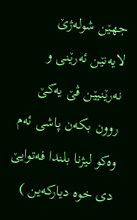جھێن شولەژێ لایەنێن ئەرێنی و نەرێنیێن ڤێ یەکێ روون بکەن پاشی ئەم وەکو لیژنا بلندا فەتوایێ دی خوە دیارکەین )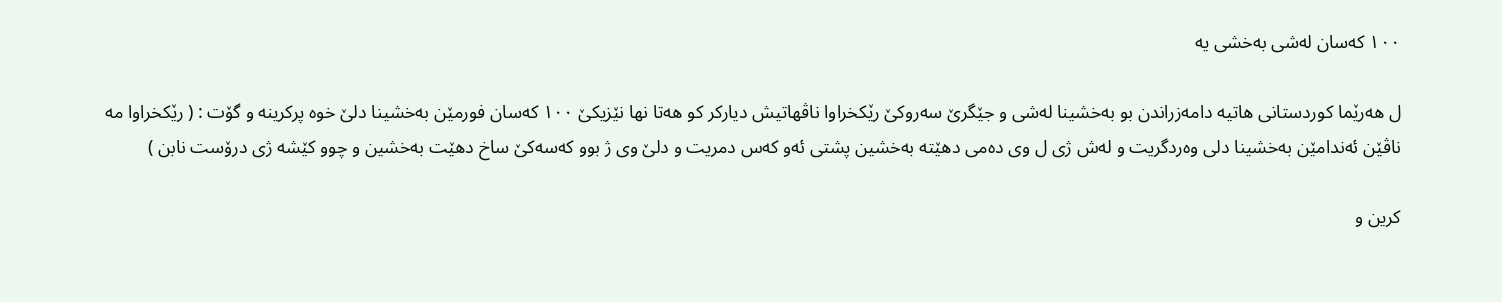١٠٠ کەسان لەشی بەخشی یە

ل ھەرێما کوردستانی ھاتیە دامەزراندن بو بەخشینا لەشی و جێگرێ سەروکێ رێکخراوا ناڤھاتیش دیارکر کو ھەتا نھا نێزیکێ ١٠٠ کەسان فورمێن بەخشینا دلێ خوە پرکرینە و گۆت : ( رێکخراوا مە ناڤێن ئەندامێن بەخشینا دلی وەردگریت و لەش ژی ل وی دەمی دھێتە بەخشین پشتی ئەو کەس دمریت و دلێ وی ژ بوو کەسەکێ ساخ دھێت بەخشین و چوو کێشە ژی درۆست نابن )

کرین و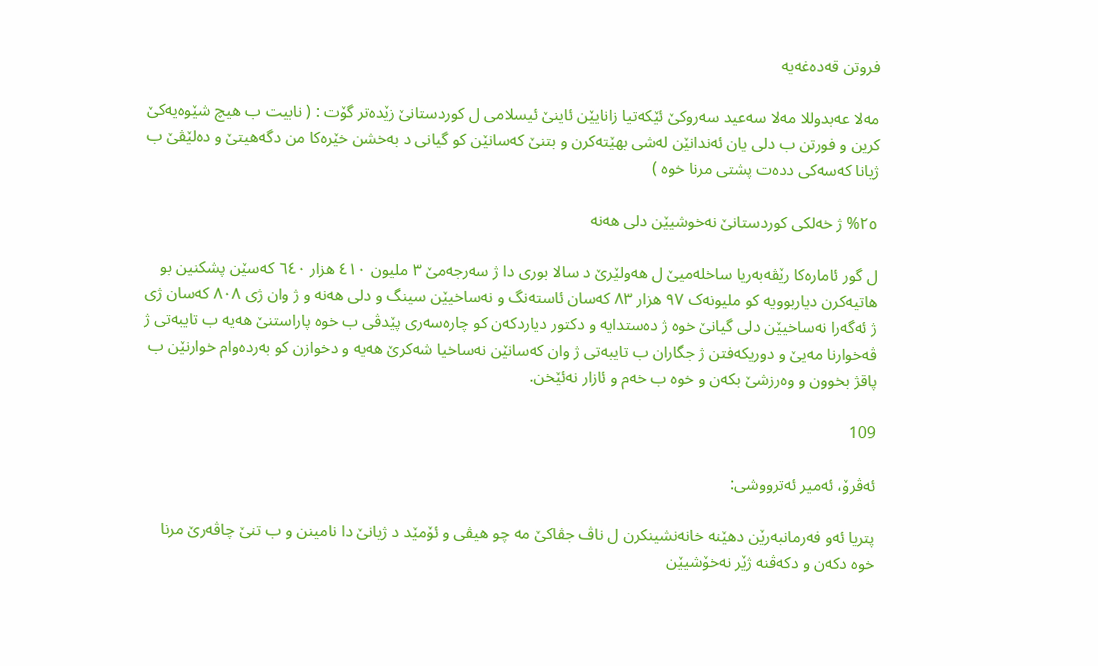فروتن قەدەغەیە

مەلا عەبدوللا مەلا سەعید سەروکێ ئێکەتیا زانایێن ئاینێ ئیسلامی ل کوردستانێ زێدەتر گۆت : ( نابیت ب ھیچ شێوەیەکێ کرین و فورتن ب دلی یان ئەندانێن لەشی بھێتەکرن و بتنێ کەسانێن کو گیانی د بەخشن خێرەکا من دگەھیتێ و دەلێڤێ ب ژیانا کەسەکی ددەت پشتی مرنا خوە )

٢٥% ژ خەلکی کوردستانێ نەخوشیێن دلی ھەنە

ل گور ئامارەکا رێڤەبەریا ساخلەمیێ ل ھەولێرێ د سالا بوری دا ژ سەرجەمێ ٣ ملیون ٤١٠ ھزار ٦٤٠ کەسێن پشکنین بو ھاتیەکرن دیاربوویە کو ملیونەک ٩٧ ھزار ٨٣ کەسان ئاستەنگ و نەساخیێن سینگ و دلی ھەنە و ژ وان ژی ٨٠٨ کەسان ژی ژ ئەگەرا نەساخیێن دلی گیانێ خوە ژ دەستدایە و دکتور دیاردکەن کو چارەسەری پێدڤی ب خوە پاراستنێ ھەیە ب تایبەتی ژ ڤەخوارنا مەیێ و دوریکەفتن ژ جگاران ب تایبەتی ژ وان کەسانێن نەساخیا شەکرێ ھەیە و دخوازن کو بەردەوام خوارنێن ب پاقژ بخوون و وەرزشێ بکەن و خوە ب خەم و ئازار نەئێخن.

109

ئەڤرۆ، ئەمیر ئەترووشی:

پتریا ئەو فەرمانبەرێن دھێنە خانەنشینکرن ل ناڤ جڤاکێ مە چو ھیڤی و ئۆمێد د ژیانێ دا نامینن و ب تنێ چاڤەرێ مرنا خوە دکەن و دکەڤنە ژێر نەخۆشیێن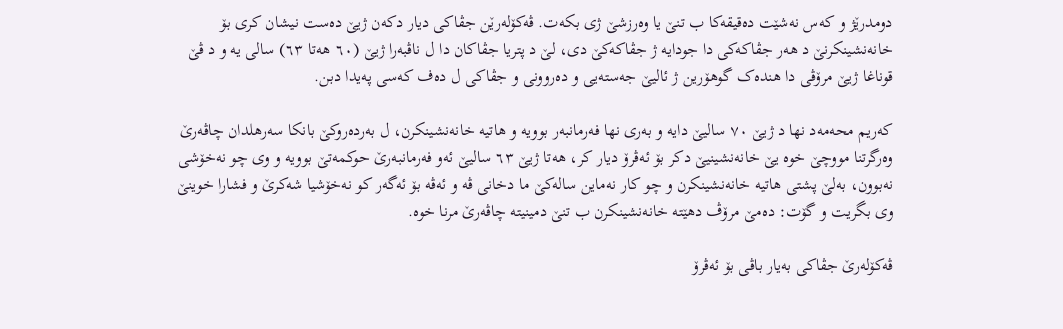دومدرێژ و کەس نەشێت دەقیقەکا ب تنێ یا وەرزشێ ژی بکەت. ڤەکۆلەرێن جڤاکی دیار دکەن ژیێ دەست نیشان کری بۆ خانەنشینکرنێ د ھەر جڤاکەکی دا جودایە ژ جڤاکەکێ دی، لێ د پتریا جڤاکان دا ل ناڤبەرا ژیێ (٦٠ ھەتا ٦٣) سالی یە و د ڤێ قوناغا ژیێ مرۆڤی دا ھندەک گوھۆرین ژ ئالیێ جەستەیی و دەروونی و جڤاکی ل دەف کەسی پەیدا دبن.

کەریم محەمەد نھا د ژیێ ٧٠ سالیێ دایە و بەری نھا فەرمانبەر بوویە و ھاتیە خانەنشینکرن، ل بەردەروکێ بانکا سەرھلدان چاڤەرێ وەرگرتنا مووچێ خوە یێ خانەنشینیێ دکر بۆ ئەڤرۆ دیار کر، ھەتا ژیێ ٦٣ سالیێ ئەو فەرمانبەرێ حوکمەتێ بوویە و وی چو نەخۆشی نەبوون، بەلێ پشتی ھاتیە خانەنشینکرن و چو کار نەماین سالەکێ ما دخانی ڤە و ئەڤە بۆ ئەگەر کو نەخۆشیا شەکرێ و فشارا خوینێ وی بگریت و گۆت: دەمێ مرۆڤ دھێتە خانەنشینکرن ب تنێ دمینیتە چاڤەرێ مرنا خوە.

ڤەکۆلەرێ جڤاکی بەیار باڤی بۆ ئەڤرۆ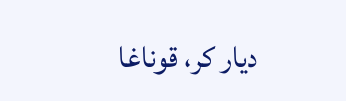دیار کر، قوناغا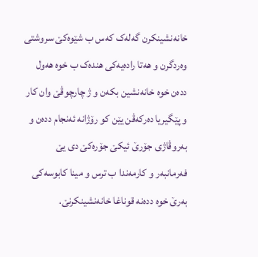خانەنشینکرن گەلەک کەس ب شێوەکێ سروشتی وەردگرن و ھەتا رادەیەکی ھندەک ب خوە ھەول ددەن خوە خانەنشین بکەن و ژ چارچوڤێ وان کار و پێگیریا دەرکەڤن یێن کو رۆژانە ئەنجام ددەن و بەروڤاژی جۆرێ ئیکێ جۆرەکێ دی یێ فەرمانبەر و کارمەندا ب ترس و مینا کابوسەکی بەرێ خوە ددەنە قوناغا خانەنشینکرنێ.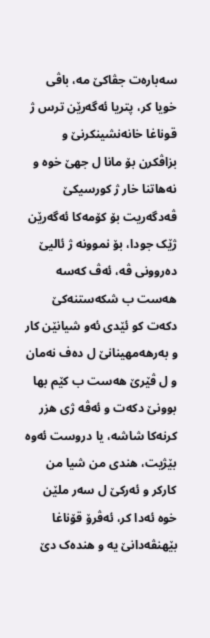سەبارەت جڤاکێ مە، باڤی خویا کر، پتریا ئەگەرێن ترس ژ قوناغا خانەنشینکرنێ و بزاڤکرن بۆ مانا ل جھێ خوە و نەھاتنا خار ژ کورسیکێ ڤەدگەریت بۆ کۆمەکا ئەگەرێن ژێک جودا، بۆ نموونە ژ ئالیێ دەروونی ڤە، ئەڤ کەسە ھەست ب شکەستنەکێ  دکەت کو ئێدی ئەو شیانێن کار و بەرھەمھینانێ ل دەف نەمان و ل ڤێرێ ھەست ب کێم بھا بوونێ دکەت و ئەڤە ژی ھزر کرنەکا شاشە، یا دروست ئەوە بێژیت، ھندی من شیا من کارکر و ئەرکێ ل سەر ملێن خوە ئەدا کر، ئەڤرۆ قۆناغا بێھنڤەدانێ یە و ھندەک دێ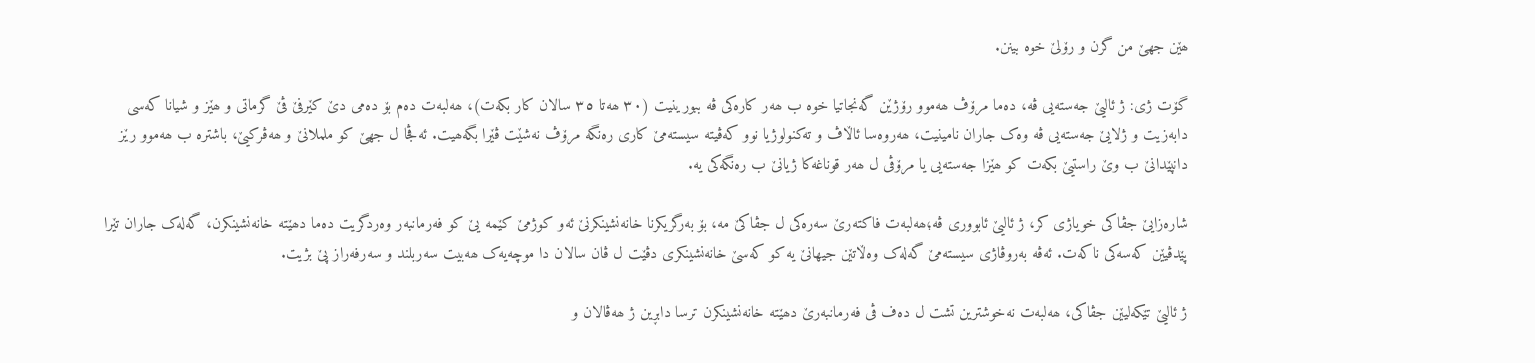ھێن جھێ من گرن و رۆلێ خوە بینن.

گۆت ژی: ژ ئالیێ جەستەیی ڤە، دەما مرۆڤ ھەموو رۆژێن گەنجاتیا خوە ب ھەر کارەکی ڤە ببورینیت (٣٠ ھەتا ٣٥ سالان کار بکەت)، ھەلبەت دەم بۆ دەمی دێ کێرفێ ڤێ گرماتی و ھێز و شیانا کەسی دابەزیت و ژلایێ جەستەیی ڤە وەک جاران نامینیت، ھەروەسا ئاڵاڤ و تەکنولوژیا نوو کەڤیتە سیستەمێ کاری رەنگە مرۆڤ نەشێت ڤێرا بگەھیت. ئەڤجا ل جھێ کو ململانێ و ھەڤرکیێ، باشترە ب ھەموو رێز دانپێدانێ ب وێ راستیێ بکەت کو ھێزا جەستەیی یا مرۆڤی ل ھەر قوناغەکا ژیانێ ب رەنگەکی یە.

شارەزایێ جڤاکی خویاژی کر، ژ ئالیێ ئابووری ڤە؛ھەلبەت فاکتەرێ سەرەکی ل جڤاکێ مە، بۆ بەرگریکرنا خانەنشینکرنێ ئەو کوژمێ کێمە یێ کو فەرمانبەر وەردگریت دەما دھێتە خانەنشینکرن، گەلەک جاران تێرا پێدڤیێن کەسەکی ناکەت. ئەڤە بەروڤاژی سیستەمێ گەلەک وەڵاتێن جیھانێ یە کو کەسێ خانەنشینکری دڤێت ل ڤان سالان دا موچەیەک ھەبیت سەربلند و سەرفەراز پێ بژیت.

ژ ئالیێ تێکەلیێن جڤاکی، ھەلبەت نەخوشترین تشت ل دەف ڤی فەرمانبەرێ دھێتە خانەنشینکرن ترسا دابڕین ژ ھەڤالان و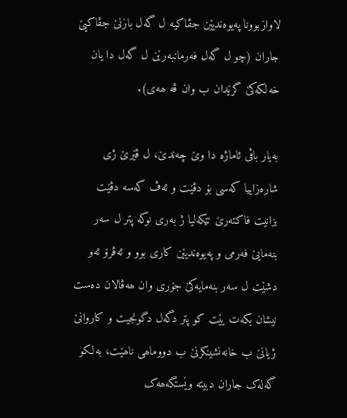لاوازبوونا پەیوەندیێن جڤاکیە ل گەل بازنێ جڤاکیێ جاران (چو ل گەل فەرمانبەرێن ل گەل دا یان خەلکەکێ گرێدان ب وان ڤە ھەی).

بەیار باڤی ئاماژە دا وێ چەندێ، ل ڤێرێ ژی شارەزاییا کەسی بۆ دڤێت و ئەڤ کەسە دڤێت بزانیت فاکتەرێ تێکەلیا ژ بەری نوکە پتر ل سەر بنەمایێ فەرمی و پەیوەندیێن کاری بوو و ئەڤرۆ ئەو دشێت ل سەر بنەمایەکێ جۆری وان ھەڤالان دەست نیشان بکەت یێت کو پتر دگەل دگونجیت و کاروانێ ژیانێ ب خانەنشینکرنێ ب دووماھی ناھێت، بەلکو گەلەک جاران دبیتە وێستگەھەک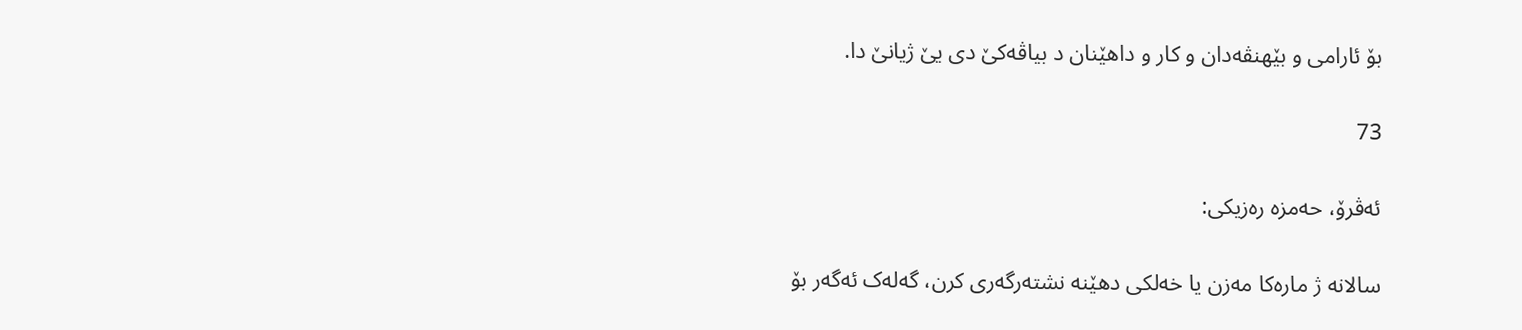بۆ ئارامی و بێھنڤەدان و کار و داھێنان د بیاڤەکێ دی یێ ژیانێ دا.

73

ئەڤرۆ، حه‌مزه‌ ره‌زيكى:

سالانە ژ مارەکا مەزن یا خەلکی دھێنە نشتەرگەری کرن، گەلەک ئەگەر بۆ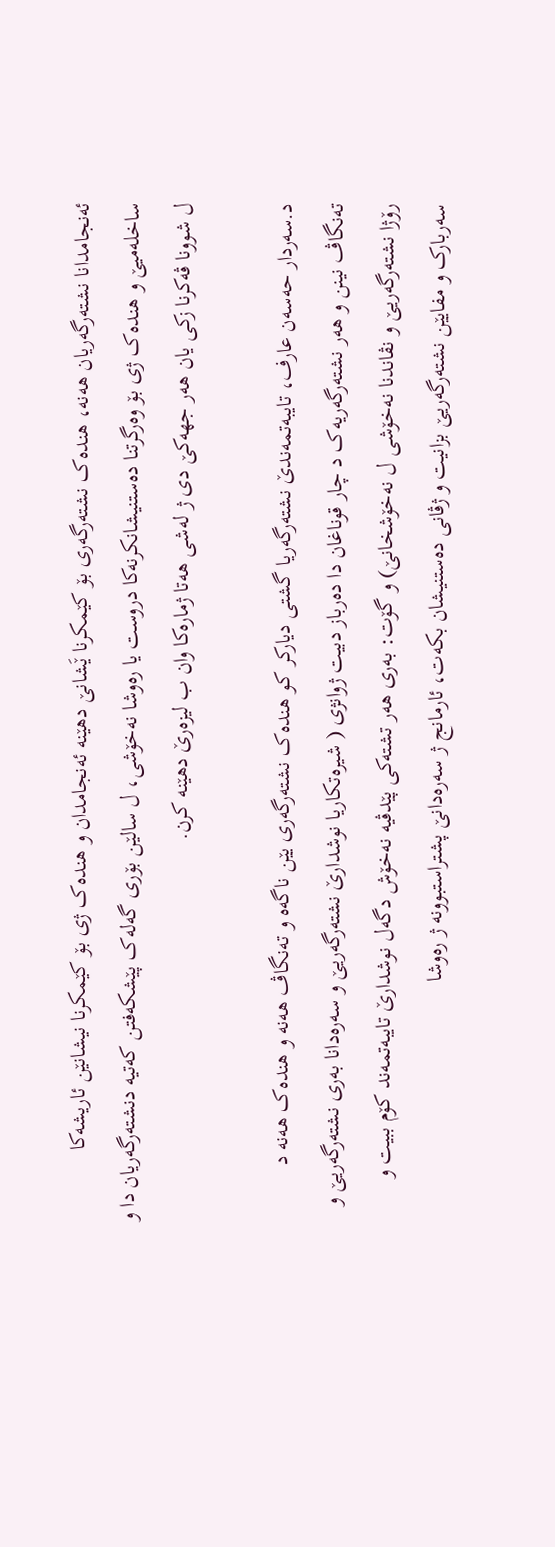ئەنجامدانا نشتەرگەریان ھەنە، ھندەک نشتەرگەری بۆ کێمکرنا ێَشانێ دھێنە ئەنجامدان و ھندەک ژی بۆ کێمکرنا نیشانێن ئاریشەکا ساخلەمیێ و ھندەک ژی بۆ وەرگرتنا دەستنیشانکرنەکا دروست یا رەوشا نەخۆشی، ل سالێن بۆری گەلەک پێشکەفتن کەتیە دنشتەرگەریان دا و ل شوونا ڤەکرنا زکی یان ھەر جھەکێ دی ژ لەشی ھەتا ژمارەکا وان ب لیزەرێ دھێنە کرن.

د.سەردار حەسەن عارف، تایبەتمەندێ نشتەرگەریا گشتی دیارکر کو ھندەک نشتەرگەری یێن ناگەە و تەنگاڤ ھەنە و ھندەک ھەنە د تەنگاڤ نینن و ھەر نشتەرگەریەک د چار قوناغان دا دەرباز دبیت ژوانژی ( شیرەتکاریا نوشدارێ نشتەرگەریێ و سەرەدانا بەری نشتەرگەریێ و رۆژا نشتەرگەریێ و نڤاندنا نەخۆشی ل نەخۆشخانێ) و گۆت: بەری ھەر تشتەکی پێدڤیە نەخۆش دگەل نوشدارێ تایبەتمەند کۆم ببیت و سەربارک و مفایێن نشتەرگەریێ بزانیت و ژڤانی دەستنیشان بکەت، ئارمانج ژ سەرەدانێ پشتراستبوونە ژ رەوشا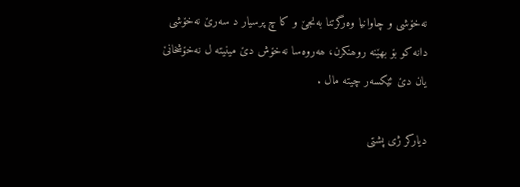نەخۆشی و چاوانیا وەرگرتنا بەنجێ و کا چ پرسیار د سەرێ نەخۆشی دانە کو بۆ بھێنە روھنکرن، ھەروەسا نەخۆش دێ مینیتە ل نەخۆشخانێ یان دێ ئێکسەر چیتە مال .

دیارکر ژی پشتی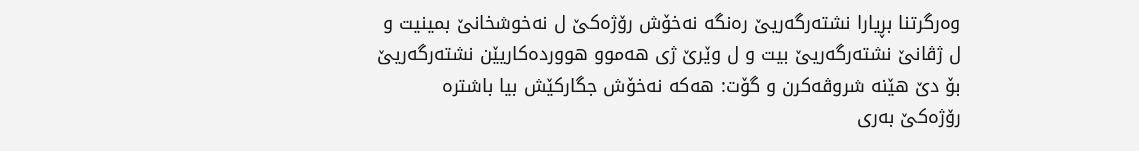وەرگرتنا بڕیارا نشتەرگەریێ رەنگە نەخۆش رۆژەکێ ل نەخوشخانێ بمینیت و ل ژڤانێ نشتەرگەریێ بیت و ل وێرێ ژی ھەموو ھووردەکاریێن نشتەرگەریێ بۆ دێ ھێنە شروڤەکرن و گۆت: ھەکە نەخۆش جگارکێش بیا باشترە رۆژەکێ بەری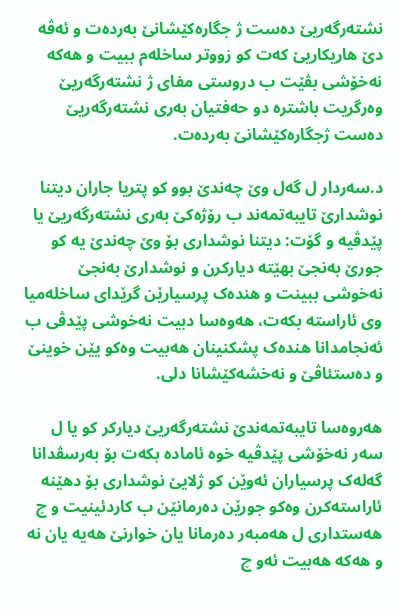نشتەرگەریێ دەست ژ جگارەکێشانێ بەردەت و ئەڤە دێ ھاریکاریێ کەت کو زووتر ساخلەم ببیت و ھەکە نەخۆشی بڤێت ب دروستی مفای ژ نشتەرگەریێ وەرگریت باشترە دو حەفتیان بەری نشتەرگەریێ دەست ژجگارەکێشانێ بەردەت.

د.سەردار ل گەل وێ چەندێ بوو کو پتریا جاران دیتنا نوشدارێ تایبەتمەند ب رۆژەکێ بەری نشتەرگەریێ یا پێدڤیە و گۆت: دیتنا نوشداری بۆ وێ چەندێ یە کو جورێ بەنجێ بھێتە دیارکرن و نوشدارێ بەنجێ نەخوشی ببینت و ھندەک پرسیارێن گرێدای ساخلەمیا وی ئاراستە بکەت، ھەوەسا دبیت نەخوشی پێدڤی ب ئەنجامدانا ھندەک پشکنینان ھەبیت وەکو یێن خوینێ و دەستئاڤێ و نەخشەکێشانا دلی.

ھەروەسا تایبەتمەندێ نشتەرگەریێ دیارکر کو یا ل سەر نەخۆشی پێدڤیە خوە ئامادە بکەت بۆ بەرسڤدانا گەلەک پرسیاران ئەوێن کو ژلایێ نوشداری بۆ دھێنە ئاراستەکرن وەکو جورێن دەرمانێن ب کاردئینیت و چ ھەستداری ل ھەمبەر دەرمانا یان خوارنێ ھەیە یان نە و ھەکە ھەبیت ئەو چ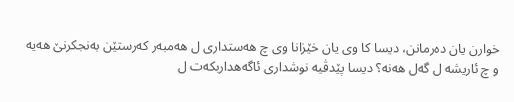خوارن یان دەرمانن، دیسا کا وی یان خێزانا وی چ ھەستداری ل ھەمبەر کەرستێن بەنجکرنێ ھەیە و چ ئاریشە ل گەل ھەنە؟ دیسا پێدڤیە نوشداری ئاگەھداربکەت ل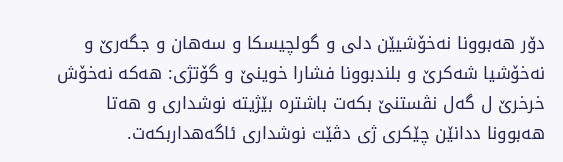دۆر ھەبوونا نەخۆشیێن دلی و گولچیسکا و سەھان و جگەرێ و نەخۆشیا شەکرێ و بلندبوونا فشارا خوینێ و گۆتژی: ھەکە نەخۆش خرخرێ ل گەل نڤستنێ بکەت باشترە بێژیتە نوشداری و ھەتا ھەبوونا ددانێن چێکری ژی دڤێت نوشداری ئاگەھداربکەت.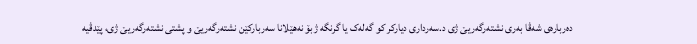دەربارەی شەڤا بەری نشتەرگەریێ ژی د.سەرداری دیارکر کو گەلەک یا گرنگە ژبۆ نەھێلانا سەربارکێن نشتەرگەریێ و پشتی نشتەرگەریێ ژی، پێدڤیە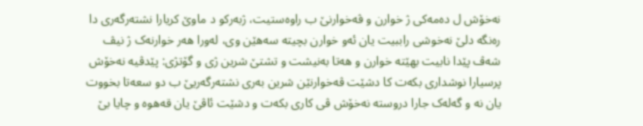نەخۆش ل دەمەکی ژ خوارن و ڤەخوارنێ ب راوەستیت، ژبەرکو د ماوێ کریارا نشتەرگەری دا رەنگە دلێ نەخوشی راببیت یان ئەو خوارن بچیتە سەھێن وی، لەورا ھەر خوارنەک ژ نیڤ شەڤ پێدا نابیت بھێتە خوارن و ھەتا بەنیشت و تشتێ شرین ژی و گۆتژی: پێدڤیە نەخۆش پرسیارا نوشداری بکەت کا دشێت ڤەخوارنێن شرین بەری نشتەرگەریێ ب دو سعەتا بخووت یان نە و گەلەک جارا دروستە نەخۆش ڤی کاری بکەت و دشێت ئاڤێ یان قەھوە و چایا بێ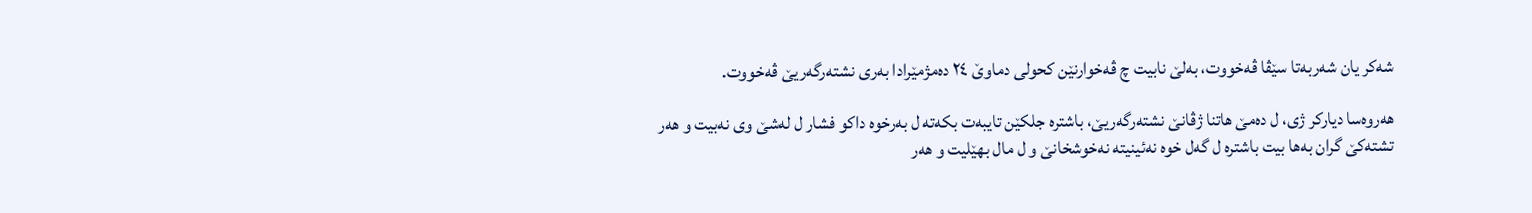شەکر یان شەربەتا سێڤا ڤەخووت، بەلێ نابیت چ ڤەخوارنێن کحولی دماوێ ٢٤ دەمژمێرادا بەری نشتەرگەریێ ڤەخووت.

ھەروەسا دیارکر ژی، ل دەمێ ھاتنا ژڤانێ نشتەرگەریێ، باشترە جلکێن تایبەت بکەتە ل بەرخوە داکو فشار ل لەشێ وی نەبیت و ھەر تشتەکێ گران بەھا بیت باشترە ل گەل خوە نەئینیتە نەخوشخانێ و ل مال بھێلیت و ھەر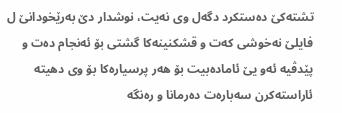تشتەکێ دەستکرد دگەل وی نەیت، نوشدار دێ بەرێخودانێ ل فایلێ نەخوشی کەت و قشکنینەکا گشتی بۆ ئەنجام دەت و پێدڤیە ئەو یێ ئامادەبیت بۆ ھەر پرسیارەکا بۆ وی دھیتە ئاراستەکرن سەبارەت دەرمانا و رەنگە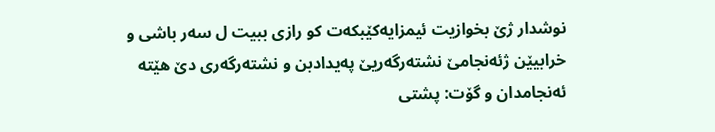نوشدار ژێ بخوازیت ئیمزایەکێبکەت کو رازی ببیت ل سەر باشی و خرابیێن ژئەنجامێ نشتەرگەریێ پەیدادبن و نشتەرگەری دێ ھێتە ئەنجامدان و گۆت: پشتی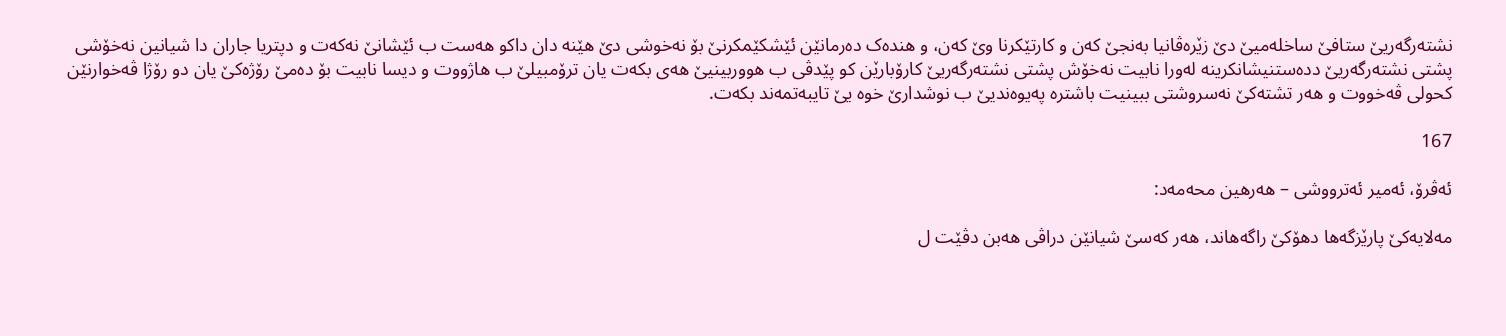نشتەرگەریێ ستافێ ساخلەمیێ دێ زێرەڤانیا بەنجێ کەن و کارتێکرنا وێ کەن، و ھندەک دەرمانێن ئێشکێمکرنێ بۆ نەخوشی دێ ھێنە دان داکو ھەست ب ئێشانێ نەکەت و دپتریا جاران دا شیانین نەخۆشی پشتی نشتەرگەریێ ددەستنیشانکرینە لەورا نابیت نەخۆش پشتی نشتەرگەریێ کارۆبارێن کو پێدڤی ب ھووربینیێ ھەی بکەت یان ترۆمبیلێ ب ھاژووت و دیسا نابیت بۆ دەمێ رۆژەکێ یان دو رۆژا ڤەخوارنێن کحولی ڤەخووت و ھەر تشتەکێ نەسروشتی ببینیت باشترە پەیوەندیێ ب نوشدارێ خوە یێ تایبەتمەند بکەت.

167

ئەڤرۆ، ئەمیر ئەترووشی – ھەرھین محەمەد:

مەلایەکێ پارێزگەھا دھۆکێ راگەھاند، ھەر کەسێ شیانێن دراڤی ھەبن دڤێت ل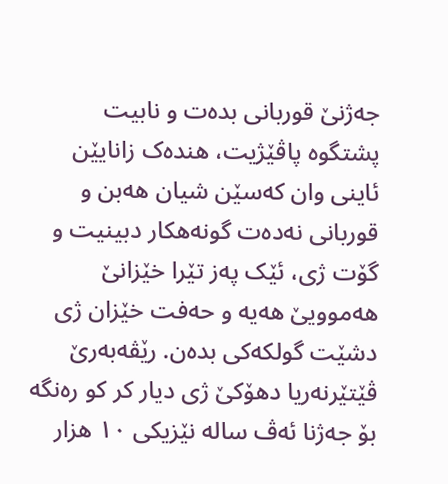جەژنێ قوربانی بدەت و نابیت پشتگوە پاڤێژیت، ھندەک زانایێن ئاینی وان کەسێن شیان ھەبن و قوربانی نەدەت گونەھکار دبینیت و گۆت ژی، ئێک پەز تێرا خێزانێ ھەموویێ ھەیە و حەفت خێزان ژی دشێت گولکەکی بدەن. رێڤەبەرێ ڤێتێرنەریا دھۆکێ ژی دیار کر کو رەنگە بۆ جەژنا ئەڤ سالە نێزیکی ١٠ ھزار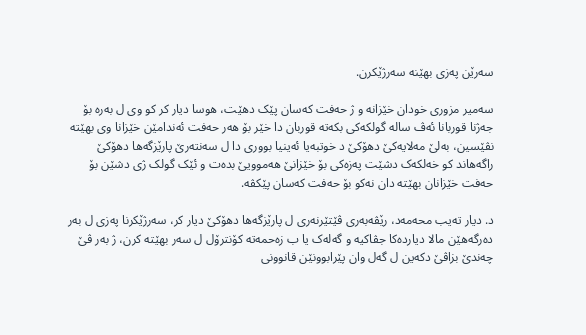سەرێن پەزی بھێنە سەرژێکرن.

سەمیر مزوری خودان خێزانە و ژ حەفت کەسان پێک دھێت، ھوسا دیار کر کو وی ل بەرە بۆ جەژنا قوربانا ئەڤ سالە گولکەکی بکەتە قوربان دا خێر بۆ ھەر حەفت ئەندامێن خێزانا وی بھێتە نڤێسین، بەلێ مەلایەکێ دھۆکێ د خوتبەیا ئەینیا بووری دا ل سەنتەرێ پارێزگەھا دھۆکێ راگەھاند کو خەلکەک دشێت پەزەکی بۆ خێزانێ ھەموویێ بدەت و ئێک گولک ژی دشێن بۆ حەفت خێزانان بھێتە دان نەکو بۆ حەفت کەسان پێکڤە.

د. دیار تەیب محەمەد، رێڤەبەری ڤێتێرنەری ل پارێزگەھا دھۆکێ دیار کر، سەرژێکرنا پەزی ل بەر دەرگەھێن مالا دیاردەکا جڤاکیە و گەلەک یا ب زەحمەتە کۆنترۆل ل سەر بھێتە کرن، ژ بەر ڤێ چەندێ بزاڤێ دکەین ل گەل وان پێرابوونێن قانوونی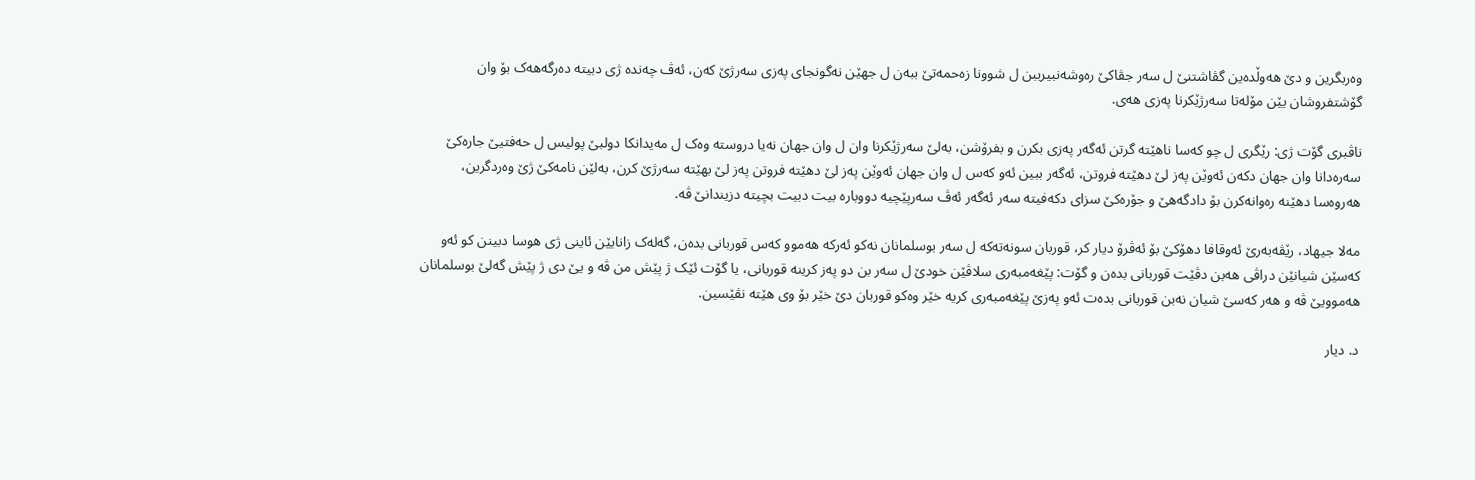وەربگرین و دێ ھەوڵدەین گڤاشتنێ ل سەر جڤاکێ رەوشەنبیرببن ل شوونا زەحمەتێ ببەن ل جھێن نەگونجای پەزی سەرژێ کەن، ئەڤ چەندە ژی دبیتە دەرگەھەک بۆ وان گۆشتفروشان یێن مۆلەتا سەرژێکرنا پەزی ھەی.

ناڤبری گۆت ژی: رێگری ل چو کەسا ناھێتە گرتن ئەگەر پەزی بکرن و بفرۆشن، بەلێ سەرژێکرنا وان ل وان جھان نەیا دروستە وەک ل مەیدانکا دولبێ پولیس ل حەفتیێ جارەکێ سەرەدانا وان جھان دکەن ئەوێن پەز لێ دھێتە فروتن، ئەگەر ببین ئەو کەس ل وان جھان ئەوێن پەز لێ دھێتە فروتن پەز لێ بھێتە سەرژێ کرن، بەلێن نامەکێ ژێ وەردگرین، ھەروەسا دھێنە رەوانەکرن بۆ دادگەھێ و جۆرەکێ سزای دکەفیتە سەر ئەگەر ئەڤ سەرپێچیە دووبارە بیت دبیت بچیتە دزیندانێ ڤە.

مەلا جیھاد، رێڤەبەرێ ئەوقافا دھۆکێ بۆ ئەڤرۆ دیار کر، قوربان سونەتەکە ل سەر بوسلمانان نەکو ئەرکە ھەموو کەس قوربانی بدەن، گەلەک زانایێن ئاینی ژی ھوسا دبینن کو ئەو کەسێن شیانێن دراڤی ھەبن دڤێت قوربانی بدەن و گۆت: پێغەمبەری سلاڤێن خودێ ل سەر بن دو پەز کرینە قوربانی، یا گۆت ئێک ژ پێش من ڤە و یێ دی ژ پێش گەلێ بوسلمانان ھەموویێ ڤە و ھەر کەسێ شیان نەبن قوربانی بدەت ئەو پەزێ پێغەمبەری کریە خێر وەکو قوربان دێ خێر بۆ وی ھێتە نڤێسین.

د. دیار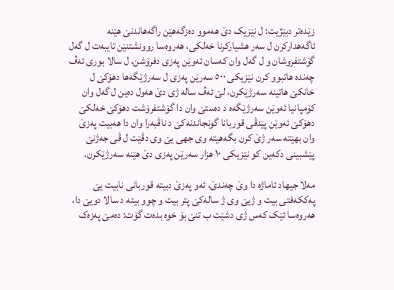زێدەتر دبێژیت: ل نێزیک دێ ھەموو دەزگەھێن راگەھاندنێ ھێنە ئاگەھدارکرن ل سەر ھشیارکرنا خەلکی، ھەروەسا روونشتنێن تایبەت ل گەل گۆشتفروشان و ل گەل وان کەسان ئەوێن پەزی دفرۆشن، ل سالا بوری ئەڤ چەندە ھاتبوو کرن نێزیکی ٥٠٠ سەرێن پەزی ل سەرژێگەھا دھۆکێ ل خانکێ ھاتینە سەرژێکرن، لێ ئەڤ سالە ژی دێ ھەول دەین ل گەل وان کۆمپانیا ئەوێن سەرژێگەە د دەستێ وان دا گۆشتفرۆشت دھۆکێ خەلکێ دھۆکێ ئەوێن پێدڤی قوربانا گونجاندنەکێ د ناڤبەرا وان دا ھەبیت پەزێ وان بھێتە سەر ژێ کرن بگەھیتە وی جھی یێ وی دڤێت ل ڤی جەژنێ پێشبینی دکەین کو نێزیکی ١٠ ھزار سەرێن پەزی دێ ھێنە سەرژێکرن.

مەلا جیھاد ئاماژە دا وێ چەندێ، ئەو پەزێ دبیتە قوربانی نابیت یێ پەککەفتی بیت و ژیێ وی ژ سالەکێ پتر بیت و چوو بیتە د سالا دویێ دا، ھەروەسا ئێک کەس ژی دشێت ب تنێ بۆ خوە بدەت گۆت: دەمێ پەزەک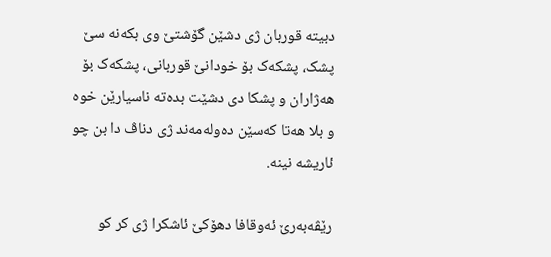دبیتە قوربان ژی دشێن گۆشتێ وی بکەنە سێ پشک، پشکەک بۆ خودانێ قوربانی، پشکەک بۆ ھەژاران و پشکا دی دشێت بدەتە ناسیارێن خوە و بلا ھەتا کەسێن دەولەمەند ژی دناڤ دا بن چو ئاریشە نینە.

رێڤەبەرێ ئەوقافا دھۆکێ ئاشکرا ژی کر کو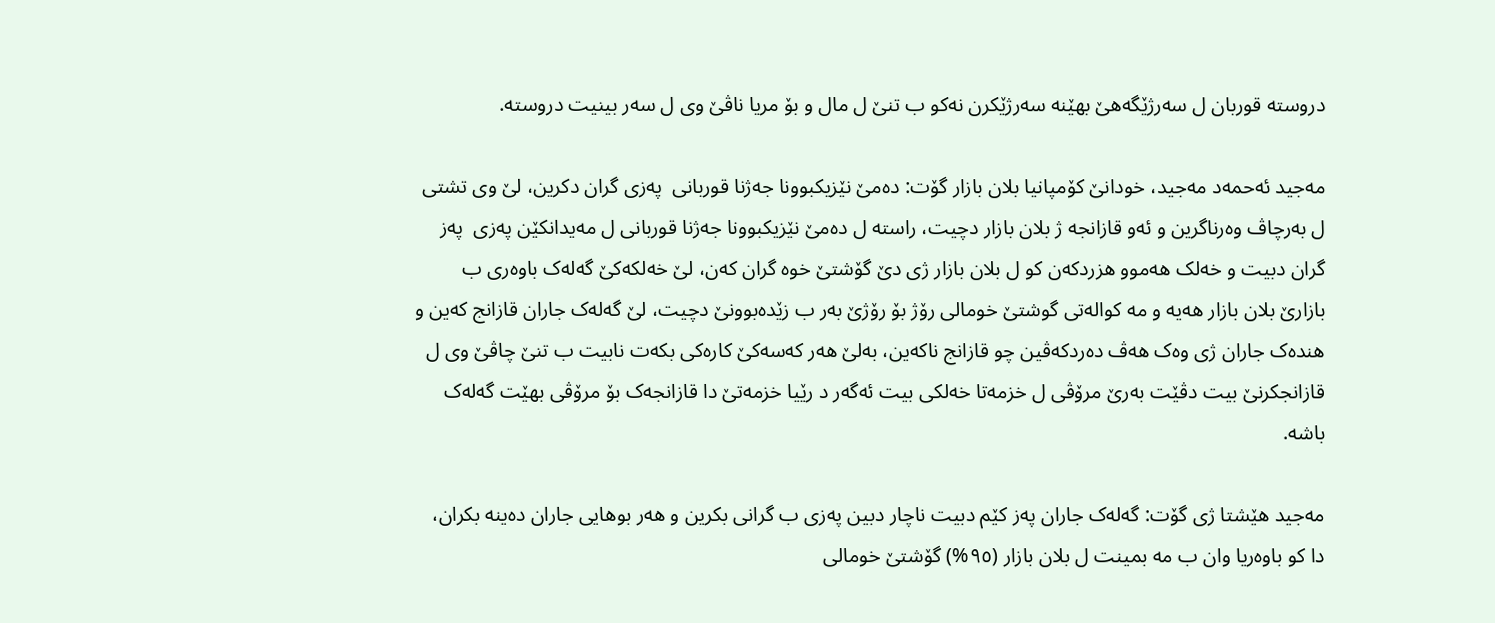دروستە قوربان ل سەرژێگەھێ بھێنە سەرژێکرن نەکو ب تنێ ل مال و بۆ مریا ناڤێ وی ل سەر بینیت دروستە.

مەجید ئەحمەد مەجید، خودانێ کۆمپانیا بلان بازار گۆت: دەمێ نێزیکبوونا جەژنا قوربانی  پەزی گران دکرین، لێ وی تشتی ل بەرچاڤ وەرناگرین و ئەو قازانجە ژ بلان بازار دچیت، راستە ل دەمێ نێزیکبوونا جەژنا قوربانی ل مەیدانکێن پەزی  پەز گران دبیت و خەلک ھەموو ھزردکەن کو ل بلان بازار ژی دێ گۆشتێ خوە گران کەن، لێ خەلکەکێ گەلەک باوەری ب بازارێ بلان بازار ھەیە و مە کوالەتی گوشتێ خومالی رۆژ بۆ رۆژێ بەر ب زێدەبوونێ دچیت، لێ گەلەک جاران قازانج کەین و ھندەک جاران ژی وەک ھەڤ دەردکەڤین چو قازانج ناکەین، بەلێ ھەر کەسەکێ کارەکی بکەت نابیت ب تنێ چاڤێ وی ل قازانجکرنێ بیت دڤێت بەرێ مرۆڤی ل خزمەتا خەلکی بیت ئەگەر د رێیا خزمەتێ دا قازانجەک بۆ مرۆڤی بھێت گەلەک باشە.

مەجید ھێشتا ژی گۆت: گەلەک جاران پەز کێم دبیت ناچار دبین پەزی ب گرانی بکرین و ھەر بوھایی جاران دەینە بکران، دا کو باوەریا وان ب مە بمینت ل بلان بازار (٩٥%) گۆشتێ خومالی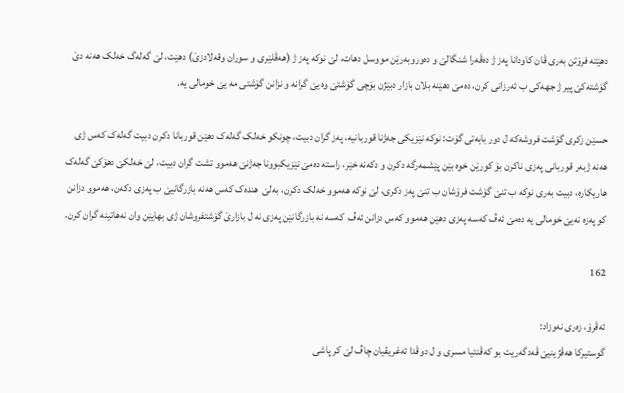دھێتە فرۆتن بەری ڤان کاودانا پەز ژ دەڤەرا شنگالێ و دەوروبەرێن مووسل دھات، لێ نوکە پەز ژ (ھەڤلێری و سوران وقەلادزێ) دھێت، لێ گەلەگ خەلک ھەنە دێ گۆشتەکێ پیر ژ جھەکی ب ئەرزانی کرن، دەمێ دھێنە بلان بازار دبێژن بۆچی گۆشتێ وە یێ گرانە و نزانن گۆشتی مە یێ خومالی یە.

حسێن زکری گۆشت فروشەکە ل دور بابەتی گۆت: نوکە نێزیکی جەژنا قوربانیە، پەز گران دبیت، چونکو خەلک گەلەک دھێن قوربانا دکرن دبیت گەلەک کەس ژی ھەنە ژبەر قوربانی پەزی ناکرن بۆ کورێن خوە بێن پێشمەرگە دکرن و دکەنە خێر، راستە دەمێ نێزیکبوونا جەژنێ ھەموو تشت گران دبیت، لێ خەلکێ دھۆکێ گەلەک ھاریکارە، دبیت بەری نوکە ب تنێ گۆشت فرۆشان ب تنێ پەز دکری، لێ نوکە ھەموو خەلک دکرن، بەلێ  ھندەک کەس ھەنە بازرگانیێ ب پەزی دکەن، ھەموو دزانن کو پەزە نەیێ خومالی یە دەمێ ئەڤ کەسە پەزی دھێن ھەموو کەس دزانن ئەڤ  کەسە نە بازرگانێن پەزی نە ل بازارێ گۆشتفروشان ژی بھایێن وان نەھاتینە گران کرن.

162

ئەڤرۆ، زەری نەوزاد:
گوستیرکا ھەڤژینیێ ڤەدگەریت بو کەڤنتیا مسری و ل دوڤدا ئەغریقیان چاڤ لێ کر پاشی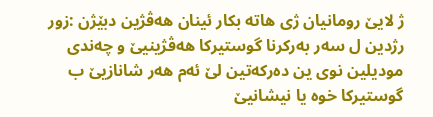ژ لایێ رومانیان ژی ھاتە بکار ئینان ھەڤژین دبێژن :زور رژدین ل سەر بەرکرنا گوستیرکا ھەڤژینیێ و چەندی مودیلین نوی ین دەرکەتین لێ ئەم ھەر شانازیێ ب گوستیرکا خوە یا نیشانیێ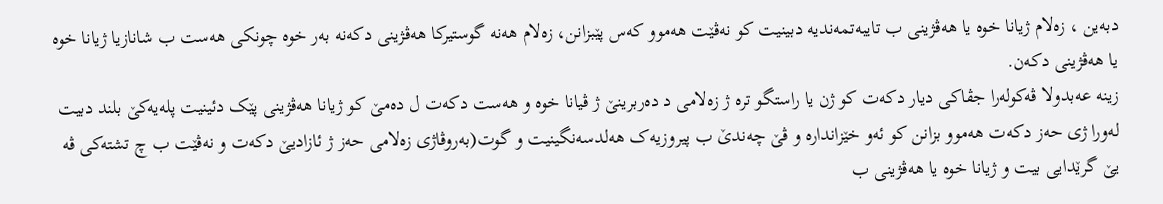دبەین ، زەلام ژیانا خوە یا ھەڤژینی ب تایبەتمەندیە دبینیت کو نەڤێت ھەموو کەس پێبزانن، زەلام ھەنە گوستیرکا ھەڤژینی دکەنە بەر خوە چونکی ھەست ب شانازیا ژیانا خوە یا ھەڤژینی دکەن.
زینە عەبدولا ڤەکولەرا جڤاکی دیار دکەت کو ژن یا راستگو ترە ژ زەلامی د دەربرینێ ژ ڤیانا خوە و ھەست دکەت ل دەمێ کو ژیانا ھەڤژینی پێک دئینیت پلەیەکێ بلند دبیت لەورا ژی حەز دکەت ھەموو بزانن کو ئەو خێزاندارە و ڤێ چەندێ ب پیروزیەک ھەلدسەنگینیت و گوت(بەروڤاژی زەلامی حەز ژ ئازادیێ دکەت و نەڤێت ب چ تشتەکی ڤە یێ گرێدایی بیت و ژیانا خوە یا ھەڤژینی ب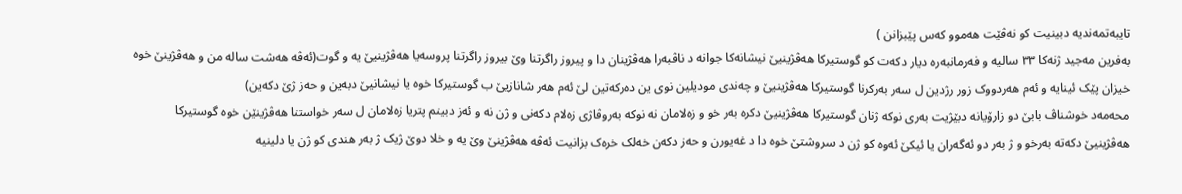تایبەتمەندیە دبینیت کو نەڤێت ھەموو کەس پێبزانن )
بەفرین مەجید ژنەکا ٣٣ سالیە و فەرمانبەرە دیار دکەت کو گوستیرکا ھەڤژینیێ نیشانەکا جوانە د ناڤبەرا ھەڤژینان دا و پیروز راگرتنا وێ بیروز راگرتنا پروسەیا ھەڤژینیێ یە و گوت(ئەڤە ھەشت سالە من و ھەڤژینێ خوە خیزان پێک ئینایە و ئەم ھەردووک زور رژدین ل سەر بەرکرنا گوستیرکا ھەڤژینیێ و چەندی مودیلین نوی ین دەرکەتین لێ ئەم ھەر شانازیێ ب گوستیرکا خوە یا نیشانیێ دبەین و حەز ژێ دکەین)
محەمەد خوشناڤ بابێ دو زارۆیانە دبێژیت بەری نوکە ژنان گوستیرکا ھەڤژینیێ دکرە بەر خو و زەلامان نە نوکە بەروڤاژی زەلام دکەنی و ژن نە و ئەز دبینم پتریا زەلامان ل سەر خواستنا ھەڤژینێن خوە گوستیرکا ھەڤژینیێ دکەتە بەرخو و ژ بەر دو ئەگەران یا ئیکێ ئەوە کو ژن د سروشتێ خوە دا د غەیورن و حەز دکەن خەلک خرەک بزانیت ئەڤە ھەڤژینێ وێ یە و خلا دوێ ژیک ژ بەر ھندی کو ژن یا دلینیە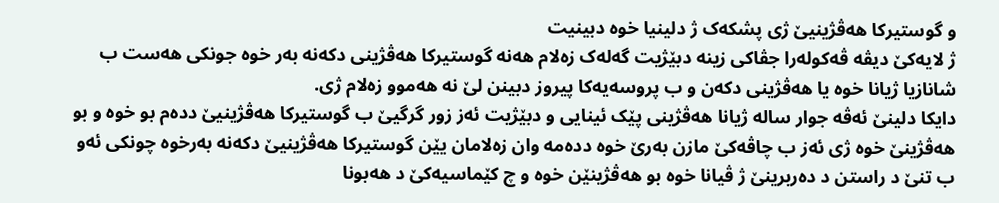و گوستیرکا ھەڤژینیێ ژی پشکەک ژ دلینیا خوە دبینیت
ژ لایەکێ دیڤە ڤەکولەرا جڤاکی زینە دبێژیت گەلەک زەلام ھەنە گوستیرکا ھەڤژینی دکەنە بەر خوە جونکی ھەست ب شانازیا ژیانا خوە یا ھەڤژینی دکەن و ب پروسەیەکا پیروز دبینن لێ نە ھەموو زەلام ژی.
دایکا دلینێ ئەڤە جوار سالە ژیانا ھەڤژینی پێک ئینایی و دبێژیت ئەز زور گرگیێ ب گوستیرکا ھەڤژینیێ ددەم بو خوە و بو ھەڤژینێ خوە ژی ئەز ب چاڤەکێ مازن بەرێ خوە ددەمە وان زەلامان یێن گوستیرکا ھەڤژینیێ دکەنە بەرخوە چونکی ئەو ب تنێ د راستن د دەربرینێ ژ ڤیانا خوە بو ھەڤژینێن خوە و چ کێماسیەکێ د ھەبونا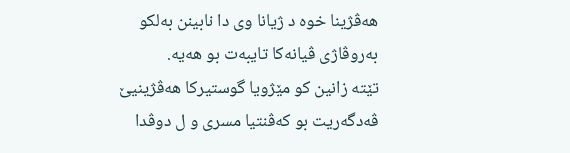ھەڤژینا خوە د ژیانا وی دا نابینن بەلکو بەروڤاژی ڤیانەکا تایبەت بو ھەیە.
تێتە زانین کو مێژویا گوستیرکا ھەڤژینیێ ڤەدگەریت بو کەڤنتیا مسری و ل دوڤدا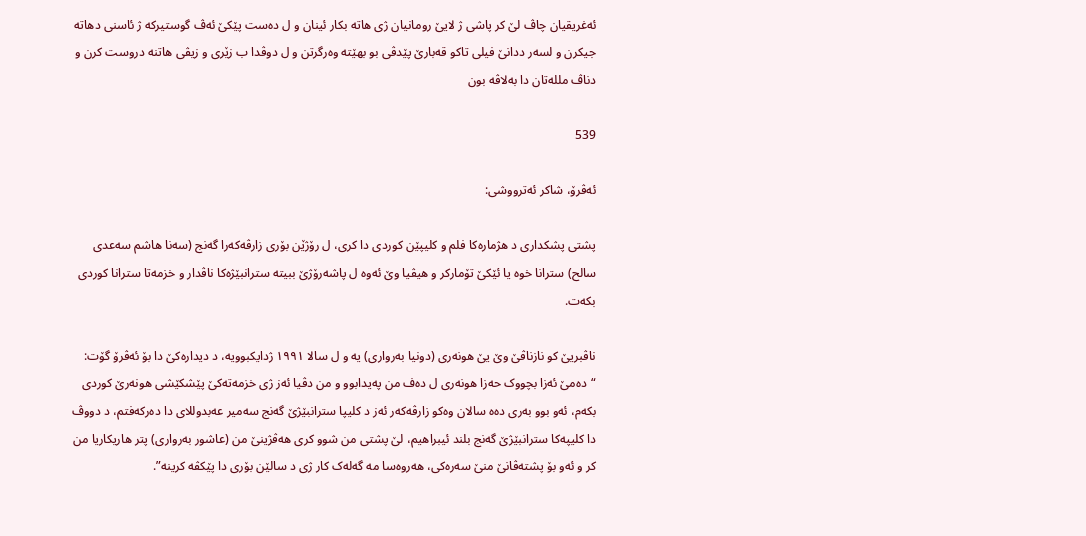ئەغریقیان چاڤ لێ کر پاشی ژ لایێ رومانیان ژی ھاتە بکار ئینان و ل دەست پێکێ ئەڤ گوستیرکە ژ ئاسنی دھاتە جیکرن و لسەر ددانێ فیلی تاکو قەبارێ پێدڤی بو بھێتە وەرگرتن و ل دوڤدا ب زێری و زیڤی ھاتنە دروست کرن و دناڤ مللەتان دا بەلاڤە بون

539

ئەڤرۆ، شاکر ئەترووشی:

پشتی پشکداری د ھژمارەکا فلم و کلیپێن کوردی دا کری، ل رۆژێن بۆری زارڤەکەرا گەنج (سەنا ھاشم سەعدی سالح) سترانا خوە یا ئێکێ تۆمارکر و ھیڤیا وێ ئەوە ل پاشەرۆژێ ببیتە سترانبێژەکا ناڤدار و خزمەتا سترانا کوردی بکەت.

ناڤبریێ کو نازناڤێ وێ یێ ھونەری (دونیا بەرواری) یە و ل سالا ١٩٩١ ژدایکبوویە، د دیدارەکێ دا بۆ ئەڤرۆ گۆت: “دەمێ ئەزا بچووک حەزا ھونەری ل دەف من پەیدابوو و من دڤیا ئەز ژی خزمەتەکێ پێشکێشی ھونەرێ کوردی بکەم، ئەو بوو بەری دەە سالان وەکو زارڤەکەر ئەز د کلیپا سترانبێژێ گەنج سەمیر عەبدوللاى دا ده‌ركه‌فتم، د دووڤ دا کلیپەکا سترانبێژێ گەنج بلند ئیبراھیم، لێ پشتی من شوو کری ھەڤژینێ من (عاشور بەرواری) پتر ھاریکاریا من کر و ئەو بۆ پشتەڤانێ منێ سەرەکی، ھەروەسا مە گەلەک کار ژی د سالێن بۆری دا پێکڤە کرینە”.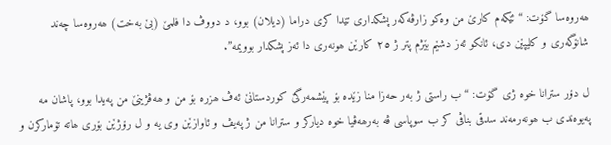ھەروەسا گۆت: “ئێکەم کارێ من وەکو زارڤەکەر پشکداری تێدا کری دراما (دیلان) بوو، د دووڤ دا فلمێ (بێ بەخت) ھەروەسا چەند شانۆگەری و کلیپێن دی، ئانکو ئەز دشێم بێژم پتر ژ ٢٥ کارێن ھونەری دا ئەز پشکدار بوویمە”.

ل دۆر سترانا خوە ژی گۆت: “ب راستی ژ بەر حەزا منا زێدە بۆ پێشمەرگێ کوردستانێ ئەڤ ھزرە بۆ من و ھەڤژینێ من پەیدا بوو، پاشان مە پەیوەندی ب ھونەرمەند سدقی بناڤی کر ب سوپاسی ڤە بەرھەڤیا خوە دیارکر و سترانا من ژ پەیڤ و ئاوازێن وی یە و ل رۆژێن بۆری ھاتە تۆمارکرن و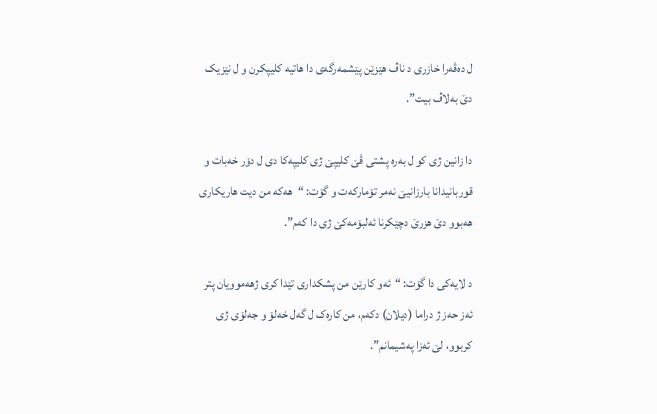ل دەڤەرا خازری د ناڤ ھێزێن پێشمەرگەی دا ھاتیە کلیپکرن و ل نێزیک دێ بەلاڤ بیت”.

دا زانين ژى كو ل به‌ره‌ پشتى ڤێ كليپێ ژى كليپه‌كا دى ل دۆر خەبات و قوربانیدانا بارزانیێ نەمر تۆمارکەت و گۆت: “ھەکە من دیت ھاریکاری ھەبوو دێ ھزرێ دچێکرنا ئەلبۆمەکێ ژی دا کەم”.

د لایەکی دا گۆت: “ئەو کارێن من پشکداری تێدا کری ژھەموویان پتر ئەز حەز ژ دراما (دیلان) دکەم، من کارەک ل گەل خەلۆ و جەلۆی ژی کربوو، لێ ئەزا پەشیمانم”.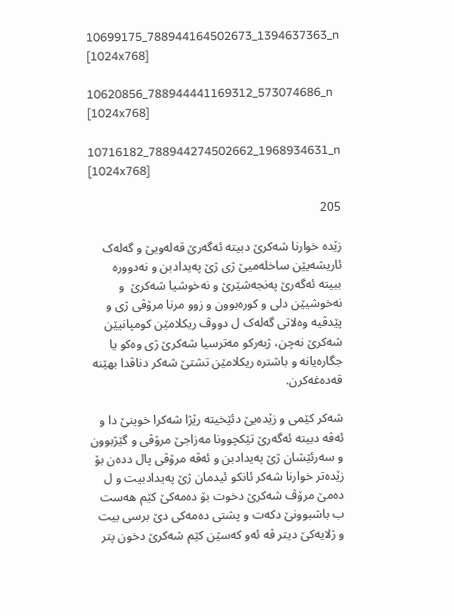10699175_788944164502673_1394637363_n [1024x768]

10620856_788944441169312_573074686_n [1024x768]

10716182_788944274502662_1968934631_n [1024x768]

205

زێدە خوارنا شەکرێ دبیتە ئەگەرێ قەلەویێ و گەلەک ئاریشەیێن ساخلەمیێ ژی ژێ پەیدادبن و نەدوورە ببیتە ئەگەرێ پەنجەشێرێ و نەخوشیا شەکرێ  و نەخوشیێن دلی و کورەبوون و زوو مرنا مرۆڤی ژی و پێدڤیە وەلاتی گەلەک ل دووڤ ریکلامێن کومپانیێن شەکرێ نەچن، ژبەرکو مەترسیا شەکرێ ژی وەکو یا جگارەیانە و باشترە ریکلامێن تشتێ شەکر دناڤدا بھێنە قەدەغەکرن.

شەکر کێمی و زێدەیێ دئێخیتە رێژا شەکرا خوینێ دا و ئەڤە دبیتە ئەگەرێ تێکچوونا مەزاجێ مرۆڤی و گێژبوون و سەرئێشان ژێ پەیدادبن و ئەڤە مرۆڤی پال ددەن بۆ زێدەتر خوارنا شەکر ئانکو ئیدمان ژێ پەیدادبیت و ل دەمێ مرۆڤ شەکرێ دخوت بۆ دەمەکێ کێم ھەست ب باشبوونێ دکەت و پشتی دەمەکی دێ برسی بیت و ژلایەکێ دیتر ڤە ئەو کەسێن کێم شەکرێ دخون پتر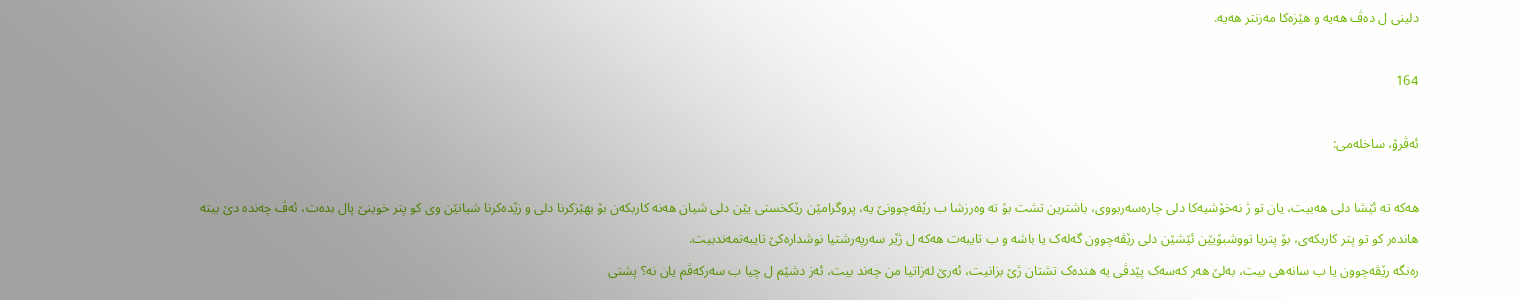دلینی ل دەڤ ھەیە و ھێزەکا مەزنتر ھەیە.

164

ئەڤرۆ، ساخلەمی:

ھەکە تە ئێشا دلی ھەبیت، یان تو ژ نەخۆشیەکا دلی چارەسەربووی، باشترین تشت بۆ تە وەرزشا ب رێڤەچوونێ یە، پروگرامێن رێکخستی یێن دلی شیان ھەنە کاربکەن بۆ بھێزکرنا دلی و زێدەکرنا شیانێن وی کو پتر خوینێ پال بدەت، ئەڤ چەندە دێ بیتە ھاندەر کو تو پتر کاربکەی، بۆ پتریا تووشبۆیێن ئێشێن دلی رێڤەچوون گەلەک یا باشە و ب تایبەت ھەکە ل ژێر سەرپەرشتیا نوشدارەکێ تایبەتمەندبیت.
رەنگە رێڤەچوون یا ب سانەھی بیت، بەلێ ھەر کەسەک پێدڤی یە ھندەک تشتان ژێ بزانیت، ئەرێ لەزاتیا من چەند بیت، ئەز دشێم ل چیا ب سەرکەڤم یان نە؟ پشتی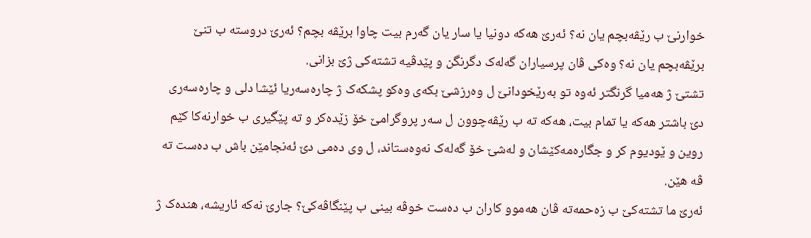خوارنێ ب رێڤەبچم یان نە؟ ئەرێ ھەکە دونیا یا سار یان گەرم بیت چاوا برێڤە بچم؟ ئەرێ دروستە ب تنێ برێڤەبچم یان نە؟ وەکی ڤان پرسیاران گەلەک دگرنگن و پێدڤیە تشتەکی ژێ بزانی.
تشتێ ژ ھەمیا گرنگتر ئەوە تو بەرێخودانێ ل وەرزشێ بکەی وەکو پشکەک ژ چارەسەریا ئێشا دلی و چارەسەری دێ باشتر ھەکە یا تمام بیت، ھەکە تە ب رێڤەچوون ل سەر پروگرامێ خۆ زێدەکر و تە پێگیری ب خوارنەکا کێم روین و ێودیوم کر و جگارەمەکێشان و لەشێ خۆ گەلەک نەوەستاند، ل وی دەمی دێ ئەنجامێن باش ب دەست تە ڤە ھێن.
ئەرێ ما تشتەکێ ب زەحمەتە ڤان ھەموو کاران ب دەست خوڤە بینی ب پێنگاڤەکێ؟ جارێ نەکە ئاریشە، ھندەک ژ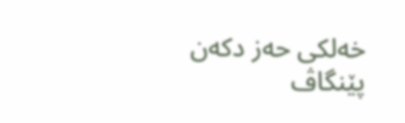خەلکی حەز دکەن پێنگاڤ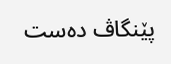پێنگاڤ دەست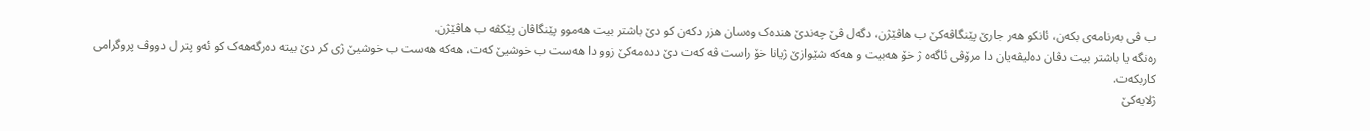ب ڤی بەرنامەی بکەن، ئانکو ھەر جارێ پێنگاڤەکێ ب ھاڤێژن، دگەل ڤێ چەندێ ھندەک وەسان ھزر دکەن کو دێ باشتر بیت ھەموو پێنگاڤان پێکڤە ب ھاڤێژن.
رەنگە یا باشتر بیت دڤان دەلیڤەیان دا مرۆڤی ئاگەە ژ خۆ ھەبیت و ھەکە شێوازێ ژیانا خۆ راست ڤە کەت دێ ددەمەکێ زوو دا ھەست ب خوشیێ کەت، ھەکە ھەست ب خوشیێ ژی کر دێ بیتە دەرگەھەک کو ئەو پتر ل دووڤ پروگرامی کاربکەت.
ژلایەکێ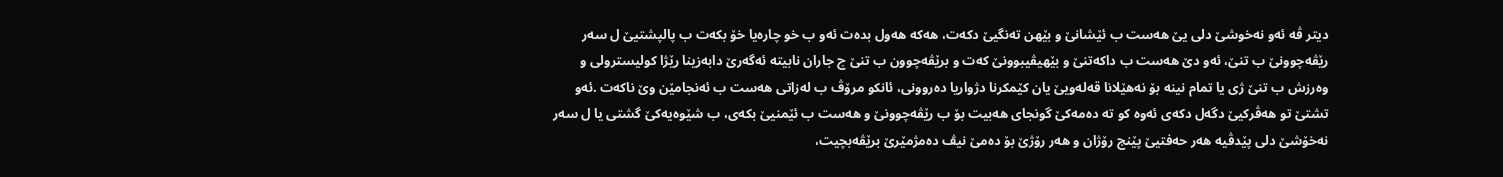دیتر ڤە ئەو نەخوشێ دلی یێ ھەست ب ئێشانێ و بێھن تەنگیێ دکەت، ھەکە ھەول بدەت ئەو ب خو چارەیا خۆ بکەت ب پالپشتیێ ل سەر رێڤەچوونێ ب تنێ، ئەو دێ ھەست ب داکەتنێ و بێھیڤیبوونێ کەت و برێڤەچوون ب تنێ چ جاران نابیتە ئەگەرێ دابەزینا رێژا کولیسترولی و وەرزش ب تنێ ژی یا تمام نینە بۆ نەھێلانا قەلەویێ یان کێمکرنا دژواریا دەروونی، ئانکو مرۆڤ ب لەزاتی ھەست ب ئەنجامێن وێ ناکەت .ئەو تشتێ تو ھەڤرکیێ دگەل دکەی ئەوە کو تە دەمەکێ گونجای ھەبیت بۆ ب رێڤەچوونێ و ھەست ب ئێمنیێ بکەی، ب شێوەیەکێ گشتی یا ل سەر نەخۆشێ دلی پێدڤیە ھەر حەفتیێ پێنج رۆژان و ھەر رۆژێ بۆ دەمێ نیڤ دەمژمێرێ برێڤەبچیت،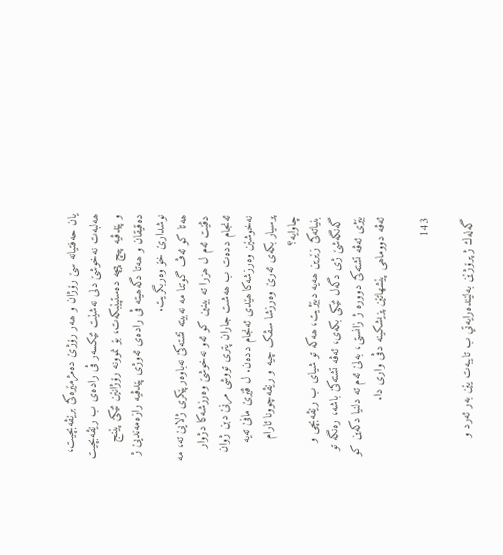یان حەفتیانە سێ رۆژان و ھەر رۆژێ دەمژمێرەکێ برێڤەبچیت، ھەلبەت نەخوشێ دلی نەشێت ئێکسەر ڤی رادەی ب رێڤەبچیت و پێدڤیە پیچ پیچە دەستپێبکەت، بۆ نموونە رۆژانێن ئێکێ پێنج دەقیقان و ھەتا دگەھیتە ڤی رادەی ئەوژی پێدڤیە رازەمەندیێ ژ نوشدارێ خۆ وەربگریت.
ھەتا کو ئەڤ گوتنا مە نەبیتە تشتەکێ نەباوەرپێکری ژلایێ تە، مە دڤێت ئەم ل ھزرا تە بینین کو ئەو نەخوشێ وەرزشەکا دژوار ئەنجام ددەت ب ھەشت جاران پتری تووشی مرنێ دبن ژوان نەخوشێن وەرزشەکا ھێدی ئەنجام ددەن. ل ڤێرێ مافێ تەیە پرسیار بکەی ئەرێ وەرزشا سڤک چیە و رێڤەچوونا ئارام چاوایە؟
بنیاتەکێ زێرین ھەیە دبێژیت، ھەکە تو شیای ب رێڤەبچی و گەنگەشێ ژی دگەل ئێکی بکەی، ئەڤە تشتەکێ باشە، رەنگە تو بێژی ئەڤە تشتەکێ دوورە ژ زانستی، بەلێ ئەم تە دلنیا دکەین کو ئەڤە دووماھی پێشھاتێن پزیشکینە دڤی واری دا.

143

گه‌له‌ك ژ پرۆژێن به‌لێنده‌رايه‌تي ب تايبه‌ت يێن به‌ر ئه‌رد و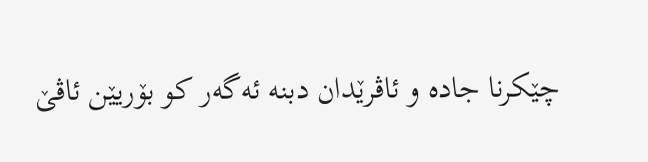چێكرنا جاده‌ و ئاڤرێدان دبنه‌ ئه‌گه‌ر كو بۆريێن ئاڤێ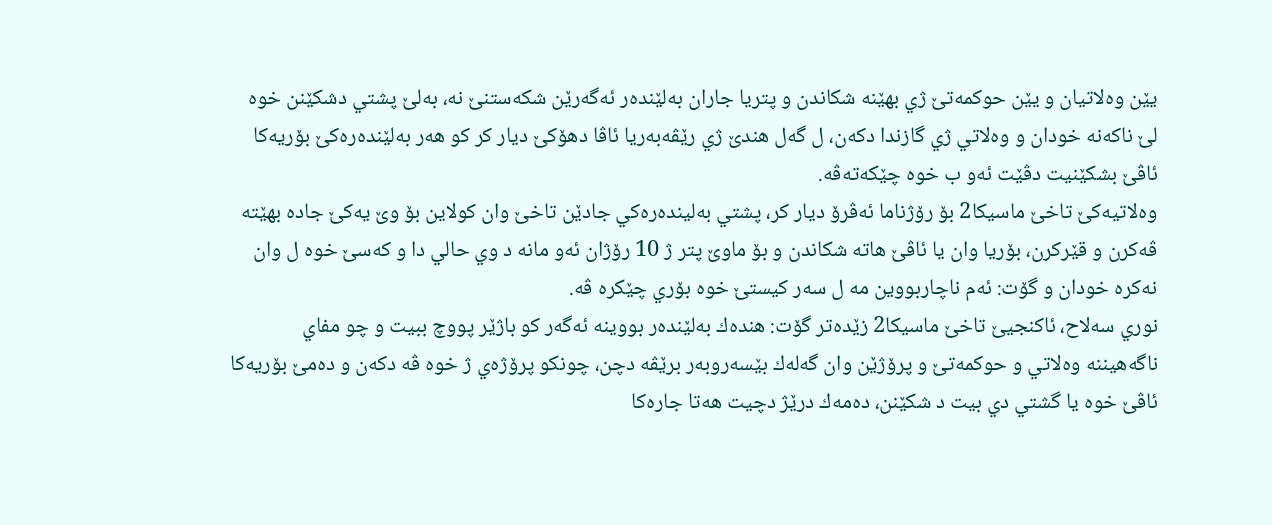يێن وه‌لاتيان و يێن حوكمه‌تێ ژي بهێنه‌ شكاندن و پتريا جاران به‌لێنده‌ر ئه‌گه‌رێن شكه‌ستنێ نه‌، به‌لێ پشتي دشكێنن خوه‌ لێ ناكه‌نه‌ خودان و وه‌لاتي ژي گازندا دكه‌ن، ل گه‌ل هندێ ژي رێڤه‌به‌ريا ئاڤا دهۆكێ ديار كر كو هه‌ر به‌لێنده‌ره‌كێ بۆريه‌كا ئاڤێ بشكێنيت دڤێت ئه‌و ب خوه‌ چێكه‌ته‌ڤه‌.
وه‌لاتيه‌كێ تاخێ ماسيكا2 بۆ رۆژناما ئه‌ڤرۆ ديار كر، پشتي به‌لينده‌ره‌كي جادێن تاخێ وان كولاين بۆ وێ يه‌كێ جاده‌ بهێته‌ ڤه‌كرن و قێركرن، بۆريا وان يا ئاڤێ هاته‌ شكاندن و بۆ ماوێ پتر ژ 10 رۆژان ئه‌و مانه‌ د وي حالي دا و كه‌سێ خوه‌ ل وان نه‌كره‌ خودان و گۆت: ئه‌م ناچاربووين مه‌ ل سه‌ر كيستێ خوه‌ بۆري چێكره‌ ڤه‌.
نوري سه‌لاح، ئاكنجيێ تاخێ ماسيكا2 زێده‌تر گۆت: هنده‌ك به‌لێنده‌ر بووينه‌ ئه‌گه‌ر كو باژێر پووچ ببيت و چو مفاي ناگه‌هيننه‌ وه‌لاتي و حوكمه‌تێ و پرۆژێن وان گه‌له‌ك بێسه‌روبه‌ر برێڤه‌ دچن، چونكو پرۆژه‌ي ژ خوه‌ ڤه‌ دكه‌ن و ده‌مێ بۆريه‌كا ئاڤێ خوه‌ يا گشتي دي بيت د شكێنن، ده‌مه‌ك درێژ دچيت هه‌تا جاره‌كا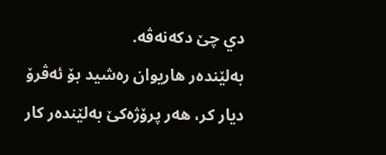دي چێ دكه‌نه‌ڤه‌.
به‌لێنده‌ر هاريوان ره‌شيد بۆ ئه‌ڤرۆ ديار كر، هه‌ر پرۆژه‌كێ به‌لێنده‌ر كار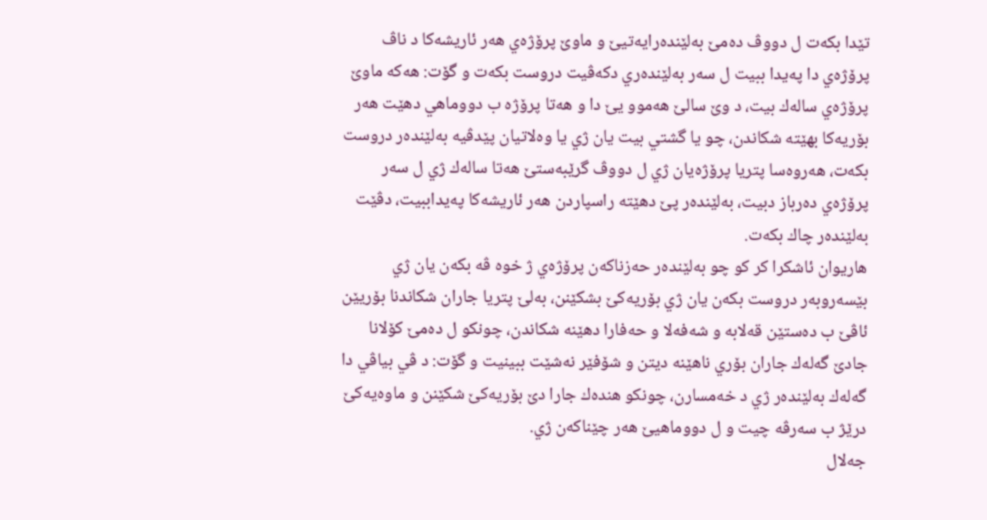تێدا بكه‌ت ل دووڤ ده‌مێ به‌لێنده‌رايه‌تيێ و ماوێ پرۆژه‌ي هه‌ر ئاريشه‌كا د ناڤ پرۆژه‌ي دا په‌يدا ببيت ل سه‌ر به‌لێنده‌ري دكه‌ڤيت دروست بكه‌ت و گۆت: هه‌كه‌ ماوێ پرۆژه‌ي ساله‌ك بيت، د وێ سالێ هه‌موو يێ دا و هه‌تا پرۆژه‌ ب دووماهي دهێت هه‌ر بۆريه‌كا بهێته‌ شكاندن، چو يا گشتي بيت يان ژي يا وه‌لاتيان پێدڤيه‌ به‌لێنده‌ر دروست بكه‌ت، هه‌روه‌سا پتريا پرۆژه‌يان ژي ل دووڤ گرێبه‌ستێ هه‌تا ساله‌ك ژي ل سه‌ر پرۆژه‌ي ده‌رباز دبيت، به‌لێنده‌ر پێ دهێته‌ راسپاردن هه‌ر ئاريشه‌كا په‌يداببيت، دڤێت به‌لێنده‌ر چاك بكه‌ت.
هاريوان ئاشكرا كر كو چو به‌لێنده‌ر حه‌زناكه‌ن پرۆژه‌ي ژ خوه‌ ڤه‌ بكه‌ن يان ژي بێسه‌روبه‌ر دروست بكه‌ن يان ژي بۆريه‌كێ بشكێنن، به‌لێ پتريا جاران شكاندنا بۆريێن ئاڤێ ب ده‌ستێن قه‌لابه‌ و شه‌فه‌لا و حه‌فارا دهێنه‌ شكاندن، چونكو ل ده‌مێ كۆلانا جادێ گه‌له‌ك جاران بۆري ناهێنه‌ ديتن و شۆفێر نه‌شێت ببينيت و گۆت: د ڤي بياڤي دا گه‌له‌ك به‌لێنده‌ر ژي د خه‌مسارن، چونكو هنده‌ك جارا دێ بۆريه‌كێ شكێنن و ماوه‌يه‌كێ درێژ ب سه‌رڤه‌ چيت و ل دووماهيێ هه‌ر چێناكه‌ن ژي.
جه‌لال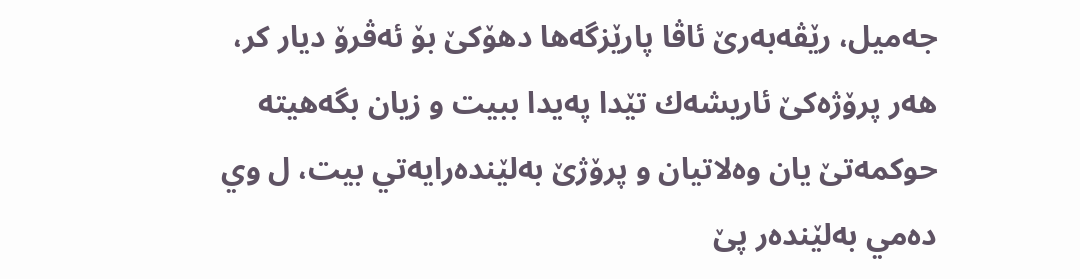جه‌ميل، رێڤه‌به‌رێ ئاڤا پارێزگه‌ها دهۆكێ بۆ ئه‌ڤرۆ ديار كر، هه‌ر پرۆژه‌كێ ئاريشه‌ك تێدا په‌يدا ببيت و زيان بگه‌هيته‌ حوكمه‌تێ يان وه‌لاتيان و پرۆژێ به‌لێنده‌رايه‌تي بيت، ل وي ده‌مي به‌لێنده‌ر پێ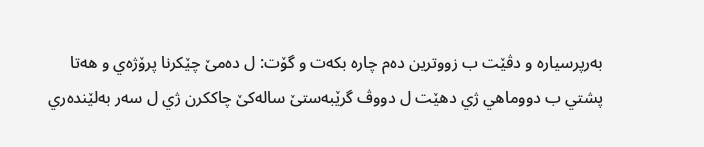به‌رپرسياره‌ و دڤێت ب زووترين ده‌م چاره‌ بكه‌ت و گۆت: ل ده‌مێ چێكرنا پرۆژه‌ي و هه‌تا پشتي ب دووماهي ژي دهێت ل دووڤ گرێبه‌ستێ ساله‌كێ چاككرن ژي ل سه‌ر به‌لێنده‌ري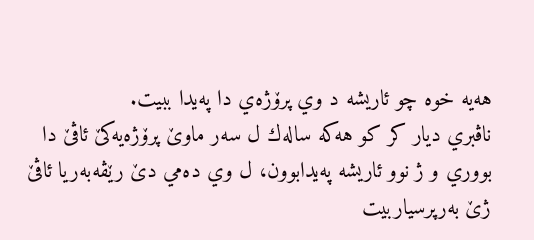هه‌يه‌ خوه‌ چو ئاريشه‌ د وي پرۆژه‌ي دا په‌يدا ببيت.
ناڤبري ديار كر كو هه‌كه‌ ساله‌ك ل سه‌ر ماوێ پرۆژه‌يه‌كێ ئاڤێ دا بووري و ژ نوو ئاريشه‌ په‌يدابوون، ل وي ده‌مي دێ رێڤه‌به‌ريا ئاڤێ ژێ به‌رپرسياربيت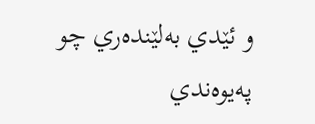و ئێدي به‌لێنده‌ري چو په‌يوه‌ندي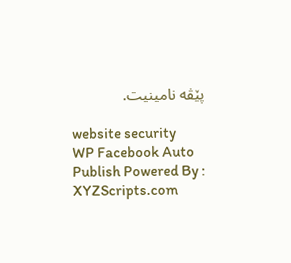پێڤه‌ نامينيت.

website security
WP Facebook Auto Publish Powered By : XYZScripts.com